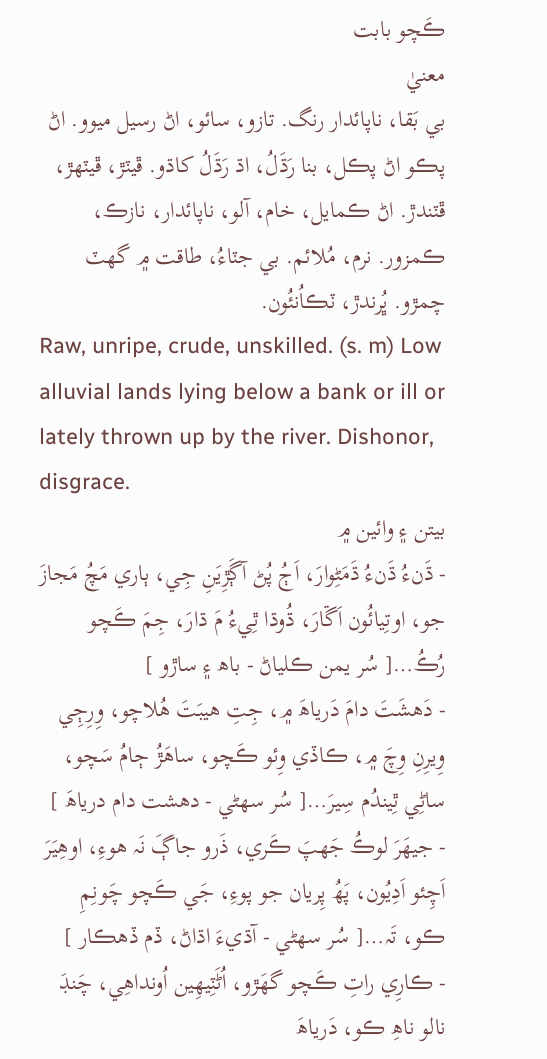ڪَچو بابت
معنيٰ
بي بَقا، ناپائدار رنگ. تازو، سائو، اڻ رسيل ميوو. اڻ پڪو اڻ پڪل، بنا رَڌَلُ، اڌ رَڌَلُ کاڌو. ڦيٽڙ، ڦيٽهڙ، ڦٽندڙ. اڻ ڪمايل، خام، آلو، ناپائدار، نازڪ، ڪمزور. نرم، مُلائم. بي جٽاءُ، طاقت ۾ گهٽ چمڙو. ڀُرندڙ، ٽڪاُنئُون.
Raw, unripe, crude, unskilled. (s. m) Low alluvial lands lying below a bank or ill or lately thrown up by the river. Dishonor, disgrace.
بيتن ۽ وائين ۾
- ڌَنءُ ڌَنءُ ڌَمَڻِوارَ، اَڄُ پُڻ آڳَڙِيَنِ جِي، ٻاري مَچُ مَجازَ جو، اوتِيائُون اَڱارَ، ڌُوڌا ٿِيءُ مَ ڌارَ، جِمَ ڪَچو رُڪُ…[ سُر يمن ڪلياڻ - باھ ۽ ساڙو ]
- دَھشَتَ دامَ دَرياھَ ۾، جِتِ ھيبَتَ ھُلاچو، وِرِڄِي وِيرِنِ وِچَ ۾، ڪاڏي وِئو ڪَچو، ساھَڙُ ڄامُ سَچو، ساڻِي ٿِيندُم سِيرَ…[ سُر سھڻي - دھشت دام درياھَ ]
- جيھَرَ لوڪُ جَهپَ ڪَري، ذَرو جاڳَ نَہ ھوءِ، اوھِيَرَ اَچِئو اَدِيُون، پَھُ پِريان جو پوءِ، جَي ڪَچو چَونِمِ ڪو، تَہ…[ سُر سھڻي - آڌيءَ اڌاڻ، ڏم ڏھڪار ]
- ڪارِي راتِ ڪَچو گهَڙو، اُڻَٽِيھِين اُونداھِي، چَنڊَ نالو ناھِ ڪو، دَرياھَ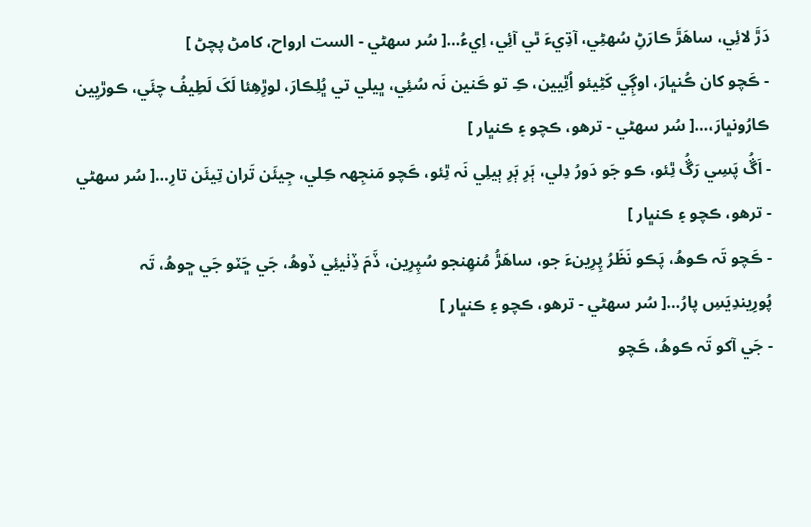دَڙَ لائِي، ساھَڙَ ڪارَڻِ سُهڻِي، آڌِيءَ ٿي آئِي، اِيءُ…[ سُر سھڻي - الست ارواح، کامڻ پچڻ ]
- ڪَچو کان ڪُنڀارَ، اوڳِي کَڻِيئو اُٿِيين، ڪِ تو ڪَنين نَہ سُئِي، ڀيلي تي ڀُلِڪارَ، لوڙِھِئا لَکَ لَطِيفُ چئَي، ڪوڙيِين ڪارُونڀارَ،…[ سُر سھڻي - ترھو، ڪچو ۽ ڪنڀار ]
- اَڱُ پَسِي رَڱُ ٿِئو، ڪو جَو دَورُ دِلي، ٻَرِ ٻَرِ ٻيلِي نَہ ٿِئو، ڪَچو مَنجِهہ ڪِلي، جِيئَن تَران تِيئَن تارِ…[ سُر سھڻي - ترھو، ڪچو ۽ ڪنڀار ]
- ڪَچو تَہ ڪوھُ، پَڪو نَظَرُ پِرِينءَ جو، ساھَڙُ مُنھِنجو سُپِرِين، ڏَمَ ڏِٺيئِي ڏوھُ، جَي ڇَٽو جَي ڇوھُ، تَہ پُورِيندِيَسِ پارُ…[ سُر سھڻي - ترھو، ڪچو ۽ ڪنڀار ]
- جَي آکو تَہ ڪوھُ، ڪَچو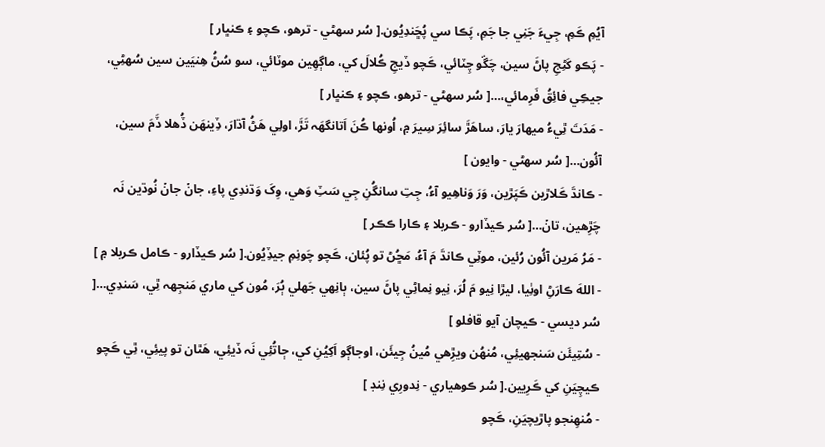آيُمِ ڪَمِ، جِيءَ جَنِي جا جَمِ، پَڪا سي پُڇَندِيُون.[ سُر سھڻي - ترھو، ڪچو ۽ ڪنڀار ]
- پَڪو کَڻِجِ پاڻَ سين، چَڱو چِٽائي، ڪَچو ڏيجِ ڪُلالَ کي، ماڳھِين موٽائي، سو سُڻُ ھِنيَين سين سُهڻِي، جيڪِي فائِقُ فَرِمائي،…[ سُر سھڻي - ترھو، ڪچو ۽ ڪنڀار ]
- مَدَتَ ٿِيءُ ميھارَ يارَ، ساھَڙَ سائِرَ سِيرَ ۾، اُونها ڪُنَ اَتانگهَہ تَڙَ، اولِي ھَڻُ آڌارَ، ڏِينھَن ڏُھلا ڏَمَ سين، آئُون…[ سُر سھڻي - وايون ]
- ڪانڌَ ڪَلاڙين ڪَپَڙين، وَرَ وَناھِيو آءُ، جِتِ سانگُنِ جِي سَٽِ وَھي، وِکَ وَڌندِي پاءِ، جانۡ جانۡ نُوڌين نَہ چَڙِهين، تانۡ…[ سُر ڪيڏارو - ڪربلا ۽ ڪارا ڪڪر ]
- مَرُ مَرين آئُون رُئين، موٽِي ڪانڌَ مَ آءُ، مَڇُڻ تو پُئان، ڪَچو چَونِمِ جيڏِيُون.[ سُر ڪيڏارو - ڪامل ڪربلا ۾ ]
- اللهَ ڪارَڻِ اوٺِيا، ليڙا نِيو مَ لُرَ، نِيو نِماڻِي پاڻَ سين، ٻانِهي جَهلي ٻُرَ، مُون کي ماري مَنجِهہ ٿِي، سَندِي…[ سُر ديسي - ڪيچان آيو قافلو ]
- سُتِيئَن سَنجهيئِي، مُنھُن ويڙِھي مُينُ جِيئَن، اوجاڳو اَکِيُنِ کي، ڄاتُئِي نَہ ڏيئِي، ھَٿان تو پيئِي، ٿِي ڪَچو ڪيچِيَنِ کي ڪَرِيين.[ سُر ڪوھياري - نِدورِي نِنڊ ]
- مُنھِنجو پاڙيچيَنِ، ڪَچو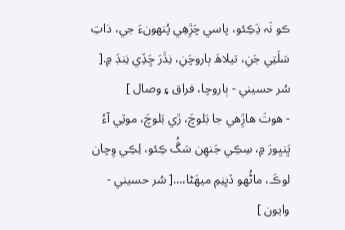ڪو نَہ ڍَڪِئو، پاسي چَڙِھِي پُنهونءَ جي، ذاتِ سَلَتِي جَنِ، تيلاھَ ٻاروچَنِ، نِڌَرَ ڇَڏِي نِنڊَ ۾.[ سُر حسيني - ٻاروچا، فراق ۽ وصال ]
- ھوتَ ھاڙِھي جا بَلوچَ، ڙي بَلوچَ، موٽِي آءُ ڀَنڀورَ ۾، سِڪِي جَنھِن سَڱُ ڪِئو، لِڪِي وِچان لوڪَ، ماڻُهو ڏيِنِمِ ميھَڻا،…[ سُر حسيني - وايون ]